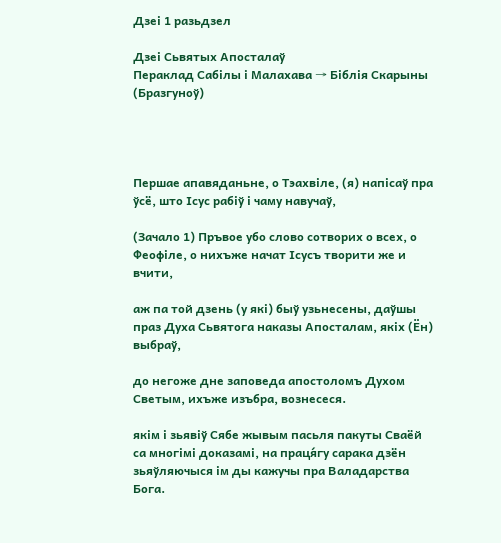Дзеі 1 разьдзел

Дзеі Сьвятых Апосталаў
Пераклад Сабілы і Малахава → Біблія Скарыны (Бразгуноў)




Першае апавяданьне, о Тэахвіле, (я) напісаў пра ўсё, што Ісус рабіў і чаму навучаў,

(Зачало 1) Пръвое убо слово сотворих о всех, о Феофіле, о нихъже начат Ісусъ творити же и вчити,

аж па той дзень (у які) быў узьнесены, даўшы праз Духа Сьвятога наказы Апосталам, якіх (Ён) выбраў,

до негоже дне заповеда апостоломъ Духом Светым, ихъже изъбра, вознесеся.

якім і зьявіў Сябе жывым пасьля пакуты Сваёй са многімі доказамі, на праця́гу сарака дзён зьяўляючыся ім ды кажучы пра Валадарства Бога.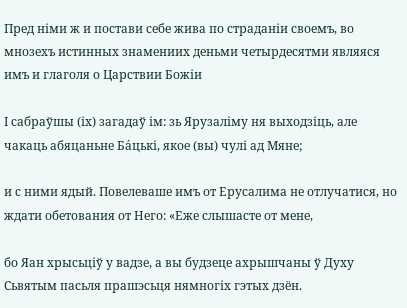Пред німи ж и постави себе жива по страданіи своемъ, во мнозехъ истинных знамениих деньми четырдесятми являяся имъ и глаголя о Царствии Божіи

І сабраўшы (іх) загадаў ім: зь Ярузаліму ня выходзіць, але чакаць абяцаньне Ба́цькі, якое (вы) чулі ад Мяне;

и с ними ядый. Повелеваше имъ от Ерусалима не отлучатися, но ждати обетования от Него: «Еже слышасте от мене,

бо Яан хрысьціў у вадзе, а вы будзеце ахрышчаны ў Духу Сьвятым пасьля прашэсьця нямногіх гэтых дзён.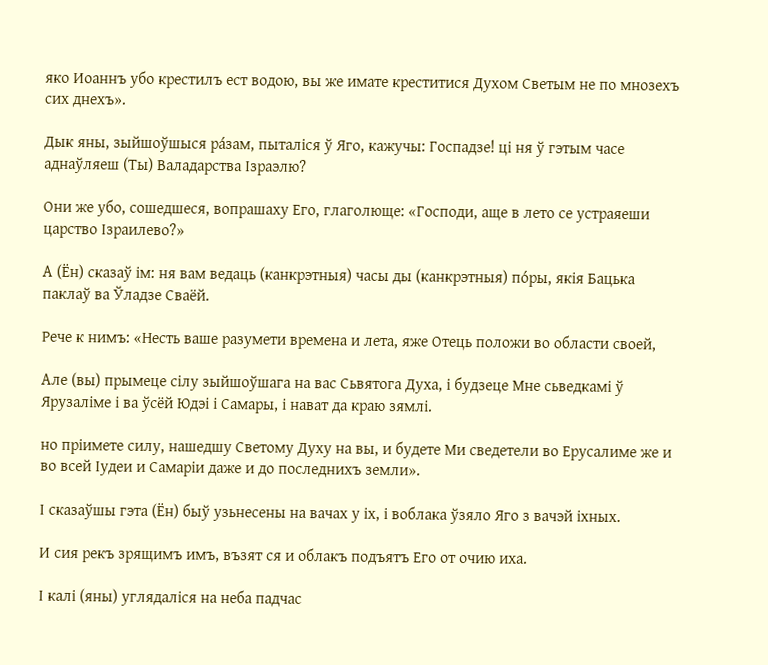яко Иоаннъ убо крестилъ ест водою, вы же имате креститися Духом Светым не по мнозехъ сих днехъ».

Дык яны, зыйшоўшыся ра́зам, пыталіся ў Яго, кажучы: Госпадзе! ці ня ў гэтым часе аднаўляеш (Ты) Валадарства Ізраэлю?

Они же убо, сошедшеся, вопрашаху Его, глаголюще: «Господи, аще в лето се устраяеши царство Ізраилево?»

А (Ён) сказаў ім: ня вам ведаць (канкрэтныя) часы ды (канкрэтныя) по́ры, якія Бацька паклаў ва Ўладзе Сваёй.

Рече к нимъ: «Несть ваше разумети времена и лета, яже Отець положи во области своей,

Але (вы) прымеце сілу зыйшоўшага на вас Сьвятога Духа, і будзеце Мне сьведкамі ў Ярузаліме і ва ўсёй Юдэі і Самары, і нават да краю зямлі.

но пріимете силу, нашедшу Светому Духу на вы, и будете Ми сведетели во Ерусалиме же и во всей Іудеи и Самаріи даже и до последнихъ земли».

І сказаўшы гэта (Ён) быў узьнесены на вачах у іх, і воблака ўзяло Яго з вачэй іхных.

И сия рекъ зрящимъ имъ, възят ся и облакъ подъятъ Его от очию ихa.

І калі (яны) углядаліся на неба падчас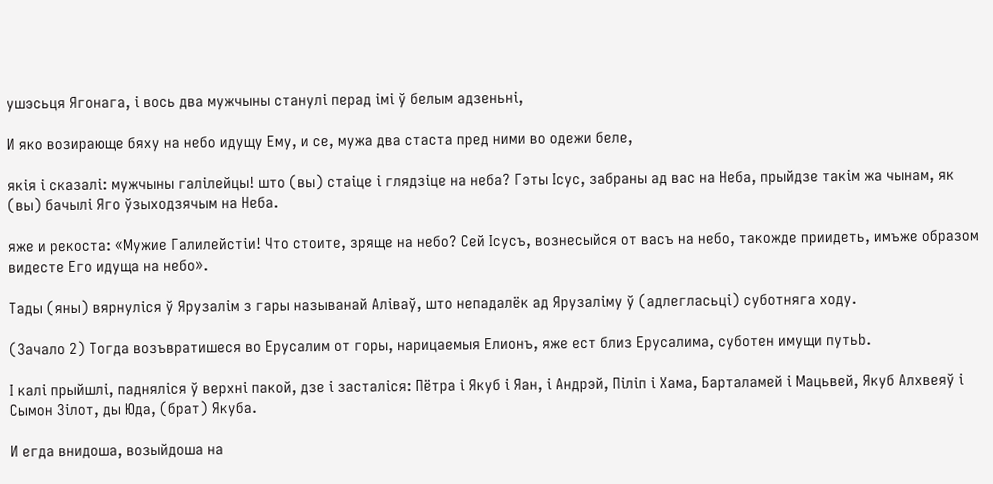ушэсьця Ягонага, і вось два мужчыны станулі перад імі ў белым адзеньні,

И яко возирающе бяху на небо идущу Ему, и се, мужа два стаста пред ними во одежи беле,

якія і сказалі: мужчыны галілейцы! што (вы) стаіце і глядзіце на неба? Гэты Ісус, забраны ад вас на Неба, прыйдзе такім жа чынам, як (вы) бачылі Яго ўзыходзячым на Неба.

яже и рекоста: «Мужие Галилейстіи! Что стоите, зряще на небо? Сей Ісусъ, вознесыйся от васъ на небо, такожде приидеть, имъже образом видесте Его идуща на небо».

Тады (яны) вярнуліся ў Ярузалім з гары называнай Аліваў, што непадалёк ад Ярузаліму ў (адлегласьці) суботняга ходу.

(Зачало 2) Тогда возъвратишеся во Ерусалим от горы, нарицаемыя Елионъ, яже ест близ Ерусалима, суботен имущи путьb.

І калі прыйшлі, падняліся ў верхні пакой, дзе і засталіся: Пётра і Якуб і Яан, і Андрэй, Піліп і Хама, Барталамей і Мацьвей, Якуб Алхвеяў і Сымон Зілот, ды Юда, (брат) Якуба.

И егда внидоша, возыйдоша на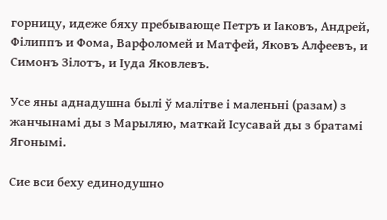горницу, идеже бяху пребывающе Петръ и Іаковъ, Андрей, Філиппъ и Фома, Варфоломей и Матфей, Яковъ Алфеевъ, и Симонъ Зілотъ, и Іуда Яковлевъ.

Усе яны аднадушна былі ў малітве і маленьні (разам) з жанчынамі ды з Марыляю, маткай Ісусавай ды з братамі Ягонымі.

Сие вси беху единодушно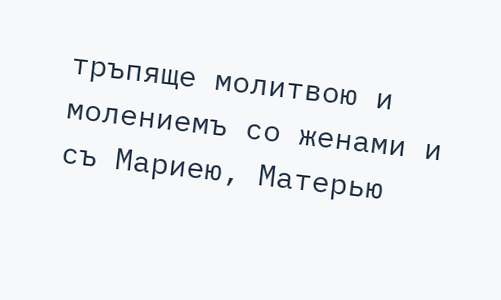тръпяще молитвою и молениемъ со женами и съ Мариею, Матерью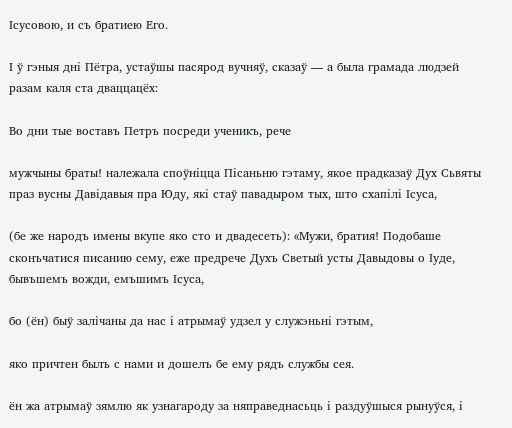Ісусовою, и съ братиею Его.

І ў гэныя дні Пётра, устаўшы пасярод вучняў, сказаў — а была грамада людзей разам каля ста дваццацёх:

Во дни тые воставъ Петръ посреди ученикъ, рече

мужчыны браты! належала споўніцца Пісаньню гэтаму, якое прадказаў Дух Сьвяты праз вусны Давідавыя пра Юду, які стаў павадыром тых, што схапілі Ісуса,

(бе же народъ имены вкупе яко сто и двадесеть): «Мужи, братия! Подобаше сконъчатися писанию сему, еже предрече Духъ Светый усты Давыдовы о Іуде, бывъшемъ вожди, емъшимъ Ісуса,

бо (ён) быў залічаны да нас і атрымаў удзел у служэньні гэтым,

яко причтен былъ с нами и дошелъ бе ему рядъ службы сея.

ён жа атрымаў зямлю як узнагароду за няправеднасьць і раздуўшыся рынуўся, і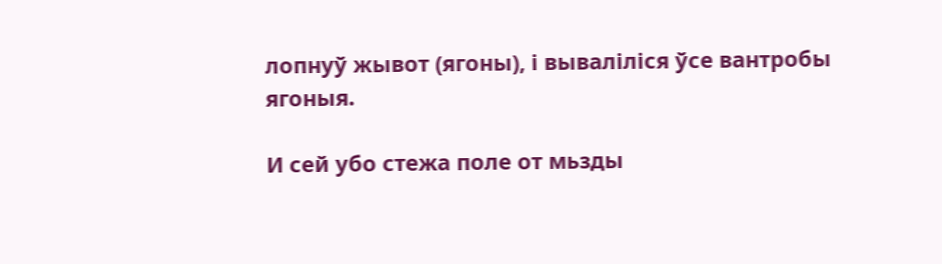лопнуў жывот (ягоны), і вываліліся ўсе вантробы ягоныя.

И сей убо стежа поле от мьзды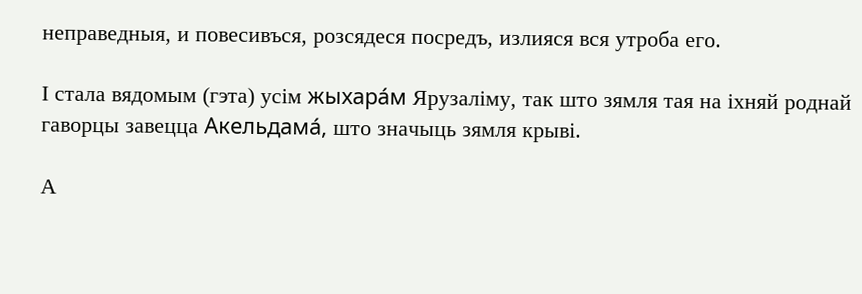неправедныя, и повесивъся, розсядеся посредъ, излияся вся утроба его.

І стала вядомым (гэта) усім жыхара́м Ярузаліму, так што зямля тая на іхняй роднай гаворцы завецца Акельдама́, што значыць зямля крыві.

А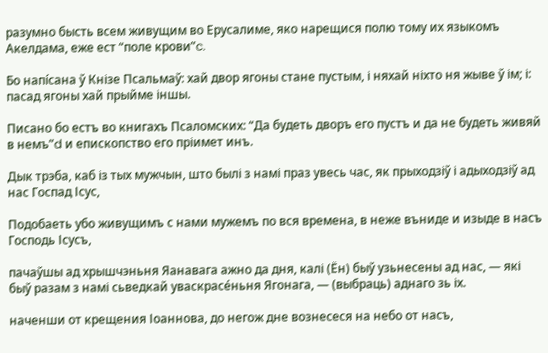разумно бысть всем живущим во Ерусалиме, яко нарещися полю тому их языкомъ Акелдама, еже ест “поле крови”c.

Бо напíсана ў Кнізе Псальмаў: хай двор ягоны стане пустым, і няхай ніхто ня жыве ў ім; і: пасад ягоны хай прыйме іншы.

Писано бо естъ во книгахъ Псаломских: “Да будеть дворъ его пустъ и да не будеть живяй в немъ”d и епископство его пріимет инъ.

Дык трэба, каб із тых мужчын, што былі з намі праз увесь час, як прыходзіў і адыходзіў ад нас Госпад Ісус,

Подобаеть убо живущимъ с нами мужемъ по вся времена, в неже въниде и изыде в насъ Господь Ісусъ,

пачаўшы ад хрышчэньня Яанавага ажно да дня, калі (Ён) быў узьнесены ад нас, — які быў разам з намі сьведкай уваскрасе́ньня Ягонага, — (выбраць) аднаго зь іх.

наченши от крещения Іоаннова, до негож дне вознесеся на небо от насъ,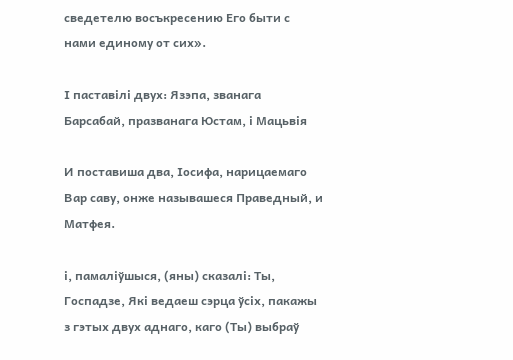сведетелю восъкресению Его быти с нами единому от сих».

І паставілі двух: Язэпа, званага Барсабай, празванага Юстам, і Мацьвія

И поставиша два, Іосифа, нарицаемаго Вар саву, онже называшеся Праведный, и Матфея.

і, памаліўшыся, (яны) сказалі: Ты, Госпадзе, Які ведаеш сэрца ўсіх, пакажы з гэтых двух аднаго, каго (Ты) выбраў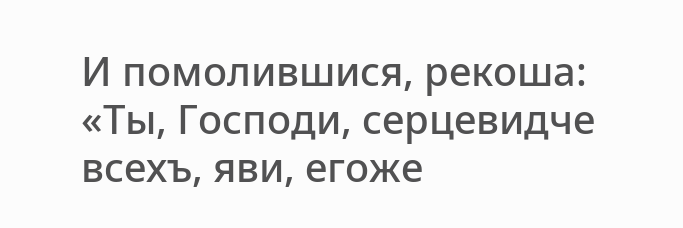И помолившися, рекоша: «Ты, Господи, серцевидче всехъ, яви, егоже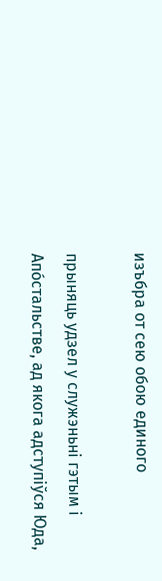изъбра от сею обою единого

прыняць удзел у служэньні гэтым і Апо́стальстве, ад якога адступіўся Юда,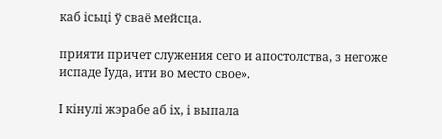каб ісьці ў сваё мейсца.

прияти причет служения сего и апостолства, з негоже испаде Іуда, ити во место свое».

І кінулі жэрабе аб іх, і выпала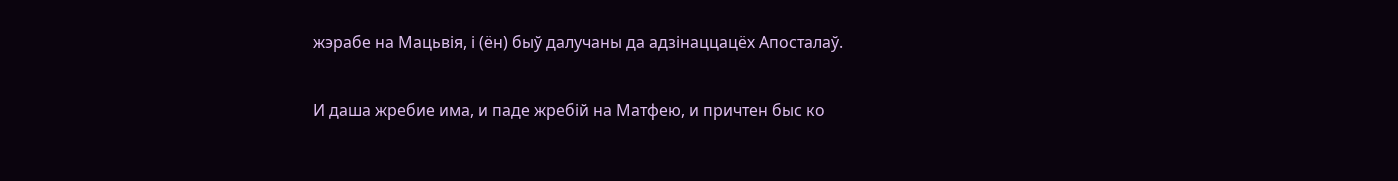жэрабе на Мацьвія, і (ён) быў далучаны да адзінаццацёх Апосталаў.

И даша жребие има, и паде жребій на Матфею, и причтен быс ко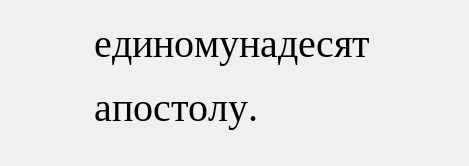единомунадесят апостолу.